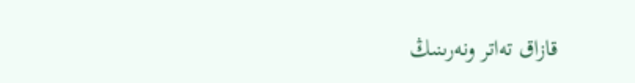قازاق تەاتر ونەرىنىڭ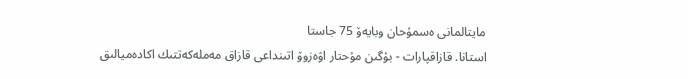مايتالمانى ەسمۇحان وبايەۆ 75 جاستا
استانا. قازاقپارات - بۇگىن مۇحتار اۋەزوۆ اتىنداعى قازاق مەملەكەتتىك اكادەميالىق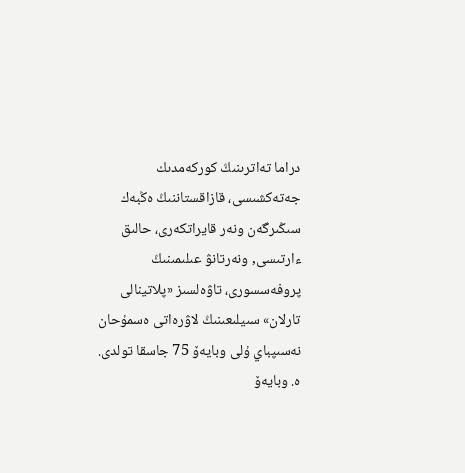دراما تەاترىنىڭ كوركەمدىك جەتەكشىسى، قازاقستاننىڭ ەڭبەك سىڭىرگەن ونەر قايراتكەرى، حالىق ءارتىسى, ونەرتانۋ عىلىمىنىڭ پروفەسسورى، تاۋەلسىز «پلاتينالى تارلان» سىيلىعىنىڭ لاۋرەاتى ەسمۇحان نەسىپباي ۇلى وبايەۆ 75 جاسقا تولدى.
ە. وبايەۆ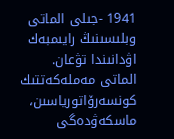1941 -جىلى الماتى وبلىسىنىڭ رايىمبەك اۋدانىندا تۋعان. الماتى مەملەكەتتىك كونسەرۆاتورياسىن، ماسكەۋدەگى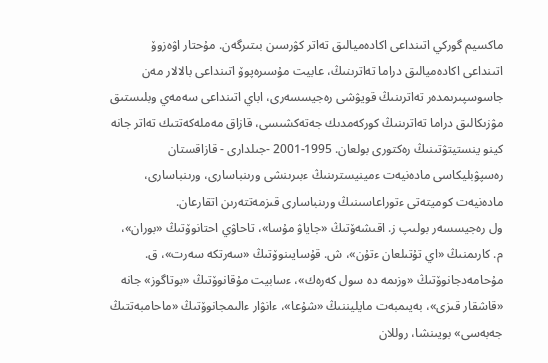ماكسيم گوركي اتىنداعى اكادەميالىق تەاتر كۋرسىن بىتىرگەن. مۇحتار اۋەزوۆ اتىنداعى اكادەميالىق دراما تەاترىنىڭ، عابيت مۇسىرەپوۆ اتىنداعى بالالار مەن جاسوسپىرىمدەر تەاترىنىڭ قويۋشى رەجيسسەرى، اباي اتىنداعى سەمەي وبلىستىق مۋزىكالىق دراما تەاترىنىڭ كوركەمدىك جەتەكشىسى، قازاق مەملەكەتتىك تەاتر جانە كينو ينستيتۋتىنىڭ رەكتورى بولعان. 1995-2001 -جىلدارى - قازاقستان رەسپۋبليكاسى مادەنيەت ءمينيسترىنىڭ ءبىرىنشى ورىنباسارى، ورىنباسارى، مادەنيەت كوميتەتى ءتوراعاسىنىڭ ورىنباسارى قىزمەتتەرىن اتقارعان.
ول رەجيسسەر بولىپ ز. اقىشەۆتىڭ «جاياۋ مۇسا»، تاحاۋي احتانوۆتىڭ «بوران»، م. كارىمنىڭ «اي تۇتىلعان ءتۇن»، ش. قۇسايىنوۆتىڭ «سەرتكە سەرت»، ق. مۇحامەدجانوۆتىڭ «وزىمە دە سول كەرەك»، ءسابيت مۇقانوۆتىڭ «بوتاگوز» جانە «قاشقار قىزى»، بەيىمبەت مايليننىڭ «شۇعا»، ءانۋار ءالىمجانوۆتىڭ «ماحامبەتتىڭ جەبەسى» بويىنشا، روللان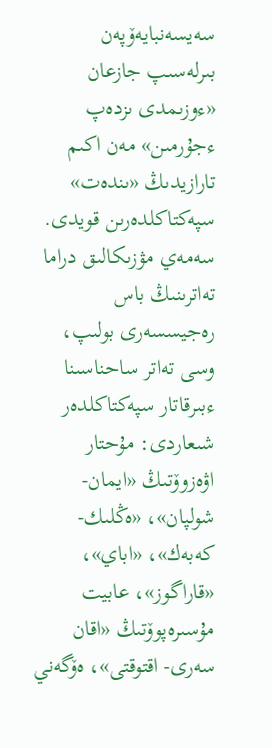سەيسەنبايەۆپەن بىرلەسىپ جازعان «ءوزىمدى ىزدەپ ءجۇرمىن» مەن اكىم تارازيدىڭ «ىندەت» سپەكتاكلدەرىن قويدى. سەمەي مۋزىكالىق دراما تەاترىنىڭ باس رەجيسسەرى بولىپ، وسى تەاتر ساحناسىنا ءبىرقاتار سپەكتاكلدەر شىعاردى: مۇحتار اۋەزوۆتىڭ «ايمان- شولپان»، «ەڭلىك- كەبەك»، «اباي»، «قاراگوز»، عابيت مۇسىرەپوۆتىڭ «اقان سەرى- اقتوقتى»، ەۆگەني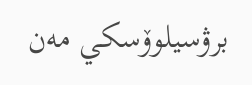برۋسيلوۆسكي مەن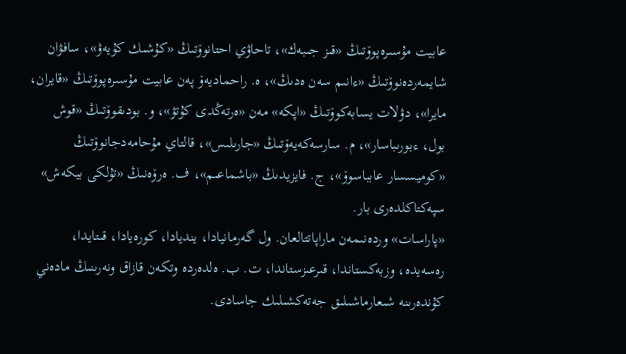عابيت مۇسىرەپوۆتىڭ «قىز جىبەك»، تاحاۋي احتانوۆتىڭ «كۇشىك كۇيەۋ»، سافۋان شايمەردەنوۆتىڭ «ءانىم سەن ەدىڭ»، ە. راحماديەۆ پەن عابيت مۇسىرەپوۆتىڭ «قايران، مايرا»، دۋلات يسابەكوۆتىڭ «اپكە» مەن «ەرتەڭدى كۇتۋ»، و. بودىقوۆتىڭ «قوش بول، ءبورىباسار»، م. سارسەكەيەۆتىڭ «جارىلىس»، قالتاي مۇحامەدجانوۆتىڭ «كوميسسار عابباسوۆ»، ج. فايزيدىڭ «باشماعىم»، ف. ەرۆەنىڭ «تۇلكى بيكەش» سپەكتاكلدەرى بار.
«پاراسات» وردەنىمەن ماراپاتتالعان. ول گەرمانيادا، ينديادا، كورەيادا، قىتايدا، رەسەيدە، وزبەكستاندا، قىرعىزستاندا، ت. ب. ەلدەردە وتكەن قازاق ونەرىنىڭ مادەني كۇندەرىنە شىعارماشىلىق جەتەكشىلىك جاسادى.